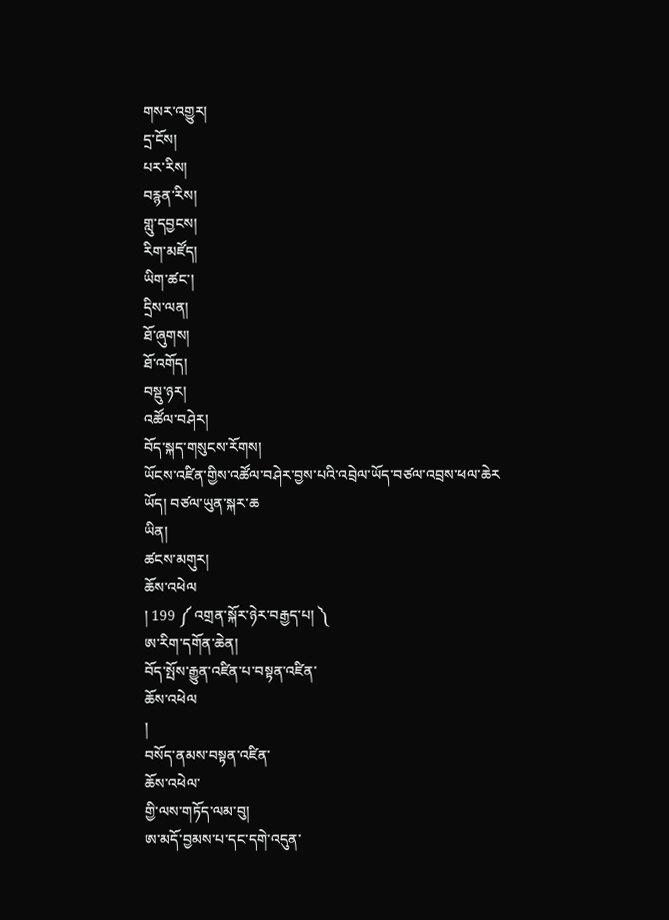གསར་འགྱུར།
དྲ་ངོས།
པར་རིས།
བརྙན་རིས།
གླུ་དབྱངས།
རིག་མཛོད།
ཡིག་ཚང་།
དྲིས་ལན།
ཐོ་ཞུགས།
ཐོ་འགོད།
བསྡུ་ཉར།
འཚོལ་བཤེར།
བོད་སྐད་གསུངས་རོགས།
ཡོངས་འཛིན་གྱིས་འཚོལ་བཤེར་བྱས་པའི་འབྲེལ་ཡོད་བཙལ་འབྲས་ཕལ་ཆེར
ཡོད། བཙལ་ཡུན་སྐར་ཆ
ཡིན།
ཚངས་མགུར།
ཆོས་འཕེལ
། 199 ༼ འགྲན་སྐོར་ཉེར་བརྒྱད་པ། ༽
ཨ་རིག་དགོན་ཆེན།
བོད་སྤོས་རྒྱུན་འཛིན་པ་བསྟན་འཛིན་
ཆོས་འཕེལ
།
བསོད་ནམས་བསྟན་འཛིན་
ཆོས་འཕེལ་
གྱི་ལས་གཏོད་ལམ་བུ།
ཨ་མདོ་བྱམས་པ་དང་དགེ་འདུན་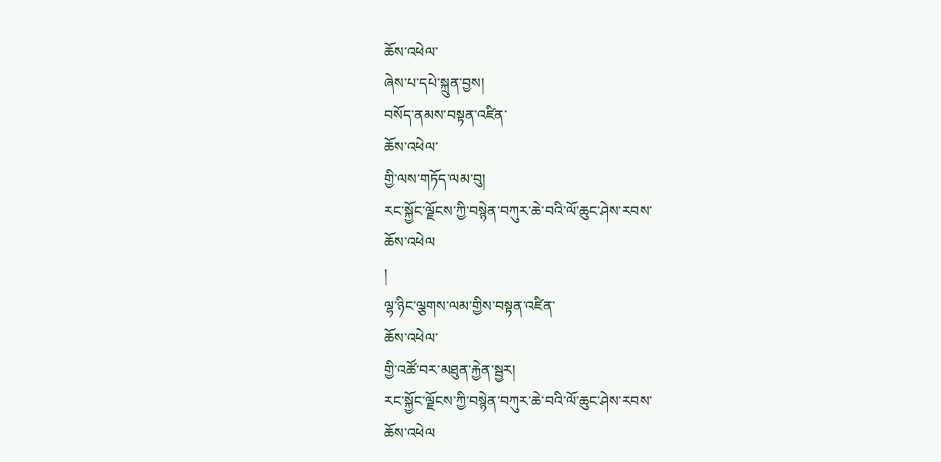ཆོས་འཕེལ་
ཞེས་པ་དཔེ་སྐྲུན་བྱས།
བསོད་ནམས་བསྟན་འཛིན་
ཆོས་འཕེལ་
གྱི་ལས་གཏོད་ལམ་བུ།
རང་སྐྱོང་ལྗོངས་ཀྱི་བསྙེན་བཀུར་ཆེ་བའི་ལོ་ཆུང་ཤེས་རབས་
ཆོས་འཕེལ
།
ལྷ་ཉིང་ལྕགས་ལམ་གྱིས་བསྟན་འཛིན་
ཆོས་འཕེལ་
གྱི་འཚོ་བར་མཐུན་རྐྱེན་སྦྱར།
རང་སྐྱོང་ལྗོངས་ཀྱི་བསྙེན་བཀུར་ཆེ་བའི་ལོ་ཆུང་ཤེས་རབས་
ཆོས་འཕེལ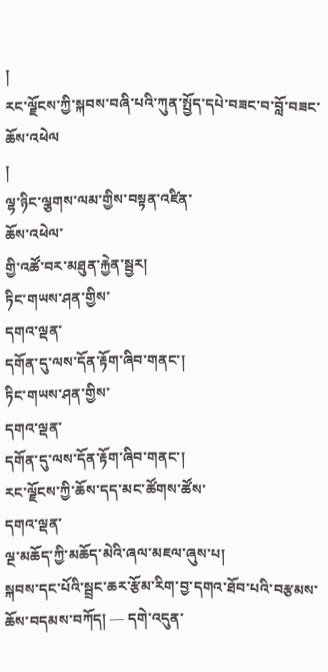།
རང་ལྗོངས་ཀྱི་སྐབས་བཞི་པའི་ཀུན་སྤྱོད་དཔེ་བཟང་བ་བློ་བཟང་
ཆོས་འཕེལ
།
ལྷ་ཉིང་ལྕགས་ལམ་གྱིས་བསྟན་འཛིན་
ཆོས་འཕེལ་
གྱི་འཚོ་བར་མཐུན་རྐྱེན་སྦྱར།
ཏིང་གཡས་ཤན་གྱིས་
དགའ་ལྡན་
དགོན་དུ་ལས་དོན་རྟོག་ཞིབ་གནང་།
ཏིང་གཡས་ཤན་གྱིས་
དགའ་ལྡན་
དགོན་དུ་ལས་དོན་རྟོག་ཞིབ་གནང་།
རང་ལྗོངས་ཀྱི་ཆོས་དད་མང་ཚོགས་ཚོས་
དགའ་ལྡན་
ལྔ་མཆོད་ཀྱི་མཆོད་མེའི་ཞལ་མཇལ་ཞུས་པ།
སྐབས་དང་པོའི་སྦྲང་ཆར་རྩོམ་རིག་བྱ་དགའ་ཐོབ་པའི་བརྩམས་ཆོས་བདམས་བཀོད། — དགེ་འདུན་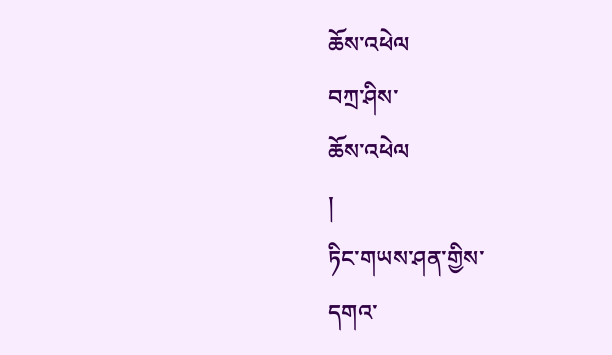ཆོས་འཕེལ
བཀྲ་ཤིས་
ཆོས་འཕེལ
།
ཏིང་གཡས་ཤན་གྱིས་
དགའ་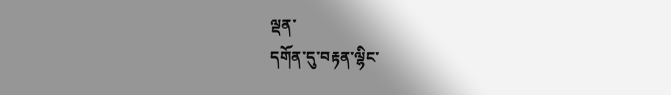ལྡན་
དགོན་དུ་བརྟན་ལྷིང་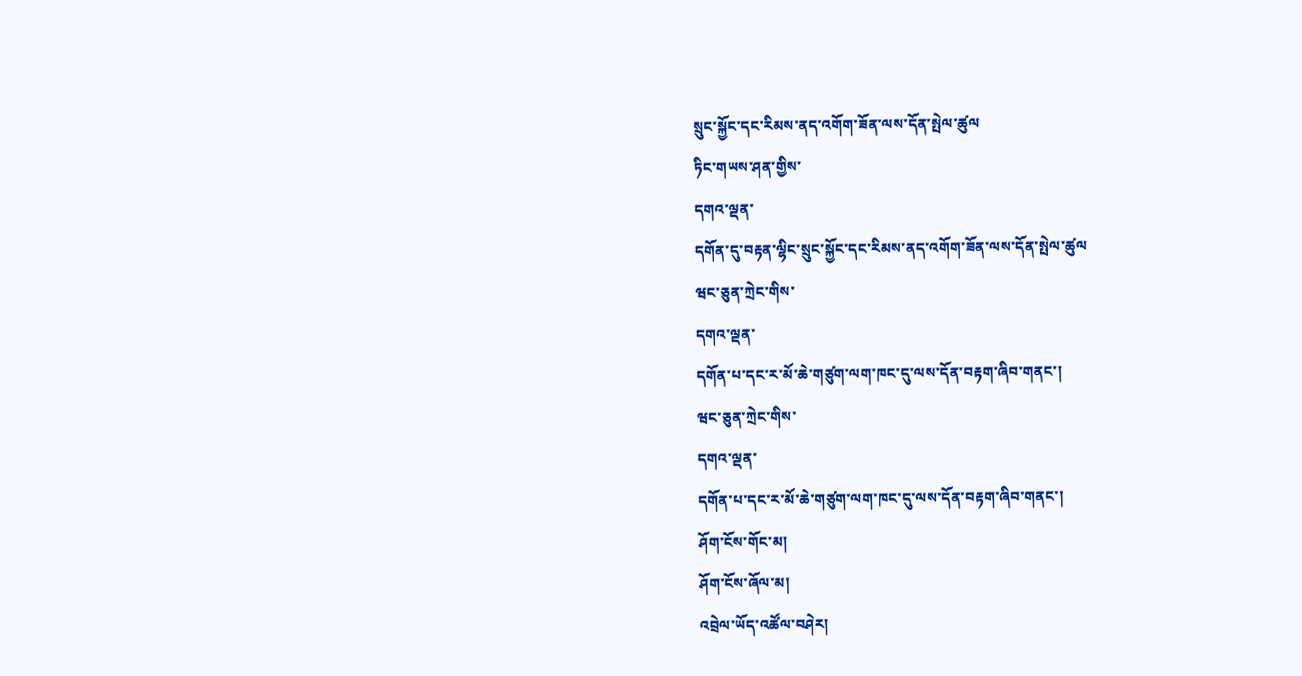སྲུང་སྐྱོང་དང་རིམས་ནད་འགོག་ཟོན་ལས་དོན་སྤེལ་ཚུལ
ཏིང་གཡས་ཤན་གྱིས་
དགའ་ལྡན་
དགོན་དུ་བརྟན་ལྷིང་སྲུང་སྐྱོང་དང་རིམས་ནད་འགོག་ཟོན་ལས་དོན་སྤེལ་ཚུལ
ཝང་ཅུན་ཀྲེང་གིས་
དགའ་ལྡན་
དགོན་པ་དང་ར་མོ་ཆེ་གཙུག་ལག་ཁང་དུ་ལས་དོན་བརྟག་ཞིབ་གནང་།
ཝང་ཅུན་ཀྲེང་གིས་
དགའ་ལྡན་
དགོན་པ་དང་ར་མོ་ཆེ་གཙུག་ལག་ཁང་དུ་ལས་དོན་བརྟག་ཞིབ་གནང་།
ཤོག་ངོས་གོང་མ།
ཤོག་ངོས་ཞོལ་མ།
འབྲེལ་ཡོད་འཚོལ་བཤེར།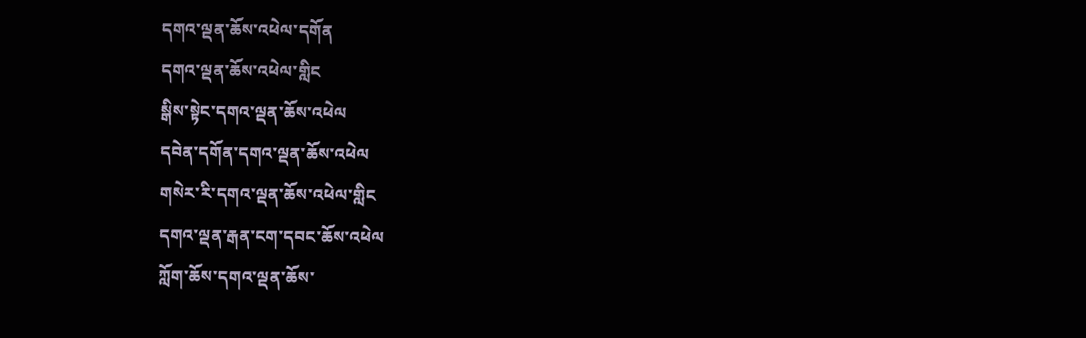དགའ་ལྡན་ཆོས་འཕེལ་དགོན
དགའ་ལྡན་ཆོས་འཕེལ་གླིང
སྒིས་སྟེང་དགའ་ལྡན་ཆོས་འཕེལ
དབེན་དགོན་དགའ་ལྡན་ཆོས་འཕེལ
གསེར་རི་དགའ་ལྡན་ཆོས་འཕེལ་གླིང
དགའ་ལྡན་རྒན་ངག་དབང་ཆོས་འཕེལ
ཀློག་ཆོས་དགའ་ལྡན་ཆོས་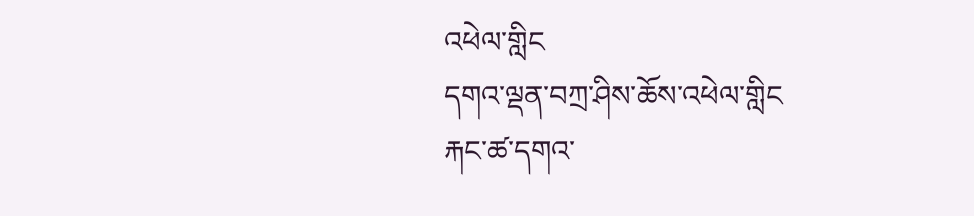འཕེལ་གླིང
དགའ་ལྡན་བཀྲ་ཤིས་ཆོས་འཕེལ་གླིང
རྐང་ཚ་དགའ་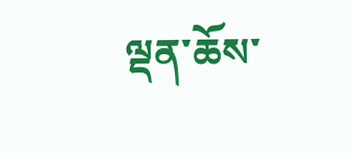ལྡན་ཆོས་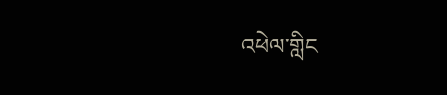འཕེལ་གླིང